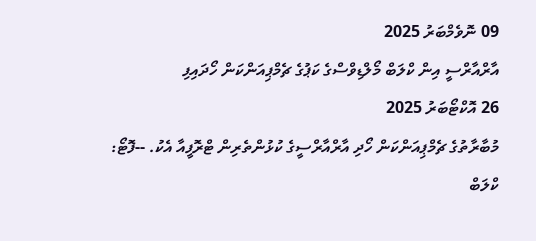09 ނޮވެމްބަރު 2025
އާރްއާރްސީ އިން ކްލަބް މޯލްޑިވްސްގެ ކަޕުގެ ޗެމްޕިއަންކަން ހޯދައިފި
26 އޮކްޓޯބަރު 2025
މުބާރާތުގެ ޗެމްޕިއަންކަން ހޯދި އާރްއާރްސީގެ ކުޅުންތެރިން ޓްރޮފީއާ އެކު. --ފޮޓޯ: ކްލަބް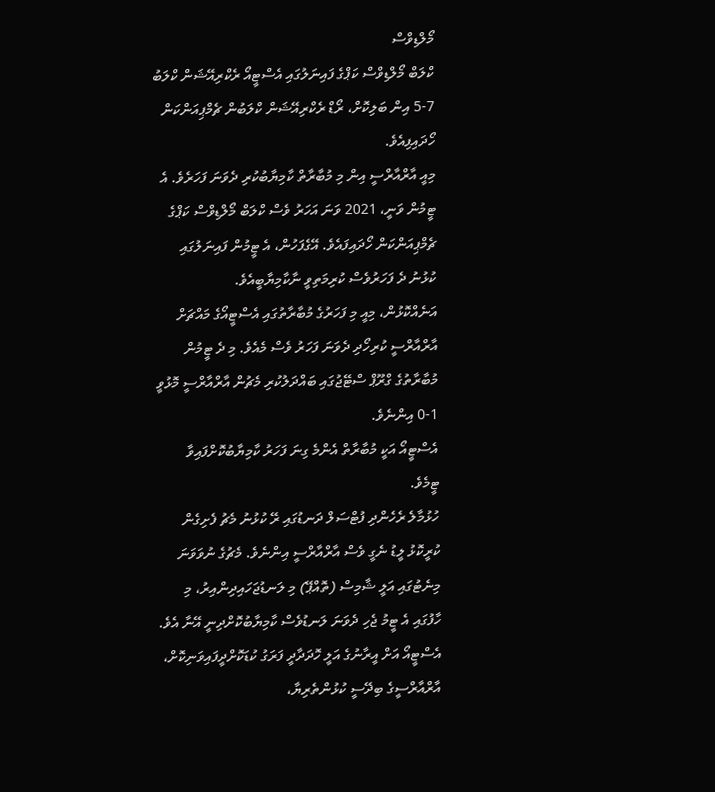މޯލްޑިވްސް
ކްލަބް މޯލްޑިވްސް ކަޕްގެ ފައިނަލުގައި އެސްޓީއޯ ރެކްރިއޭޝަން ކްލަބު 7-5 އިން ބަލިކޮށް، ރޯޑް ރެކްރިއޭޝަން ކްލަބުން ޗެމްޕިއަންކަން ހޯދައިފިއެވެ.
މިއީ އާރްއާރްސީ އިން މި މުބާރާތް ކާމިޔާބުކުރި ދެވަނަ ފަހަރެވެ. އެ ޓީމުން ވަނީ، 2021 ވަނަ އަހަރު ވެސް ކްލަބް މޯލްޑިވްސް ކަޕްގެ ޗެމްޕިއަންކަން ހޯދައިފައެވެ. އޭގެފަހުން، އެ ޓީމުން ފައިނަލުގައި ކުޅުނު ދެ ފަހަރުވެސް ކުރިމަތިވީ ނާކާމިޔާބީއެވެ.
އަނެއްކޮޅުން، މިއީ މި ފަހަރުގެ މުބާރާތުގައި އެސްޓީއޯގެ މައްޗަށް އާރްއާރްސީ ކުރިހޯދި ދެވަނަ ފަހަރު ވެސް މެއެވެ. މި ދެ ޓީމުން މުބާރާތުގެ ގްރޫޕް ސްޓޭޖުގައި ބައްދަލުކުރި މެޗުން އާރްއާރްސީ މޮޅުވީ 1-0 އިންނެވެ.
އެސްޓީއޯ އަކީ މުބާރާތް އެންމެ ގިނަ ފަހަރު ކާމިޔާބުކޮށްފައިވާ ޓީމެވެ.
ހުޅުމާލެ ރެހެންދި ފުޓްސަލް ދަނޑުގައި ރޭ ކުޅުނު މެޗު ފެށިގެން ކުރީކޮޅު ލީޑު ނެގީ ވެސް އާރްއާރްސީ އިންނެވެ. މެޗުގެ ނުވަވަނަ މިނެޓުގައި އަލީ ޝާމިސް (ތޮއްޕޭ) މި ލަނޑުޖަހައިދިންއިރު، މި ހާފުގައި އެ ޓީމު ޖެހި ދެވަނަ ލަނޑުވެސް ކާމިޔާބުކޮށްދިނީ އޭނާ އެވެ.
އެސްޓީއޯ އަށް އީރާނުގެ އަލީ ހޮދަދާދީ ފަރަގު ކުޑަކޮށްދީފައިވަނިކޮށް، އާރްއާރްސީގެ ބިދޭސީ ކުޅުންތެރިޔާ،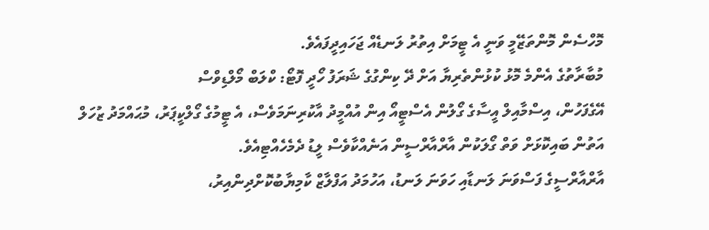މޮހްސެން މޮންތަޒޭމީ ވަނީ އެ ޓީމަށް އިތުރު ލަނޑެއް ޖަހައިދީފައެވެ.
މުބާރާތުގެ އެންމެ މޮޅު ކުޅުންތެރިޔާ އަށް ދޭ ކިންގުގެ ޝަރަފު ހޯދީ ފޮޓޯ: ކްލަބް މޯލްޑިވްސް
އޭގެފަހުން، އިސްމާއިލް އީސާގެ ގޯލުން އެސްޓީއޯ އިން އުއްމީދު އާކުރިނަމަވެސް، އެ ޓީމުގެ ގޯލްކީޕަރު، މުޙައްމަދު ޒުހަލް އަތުން ބައިކޮޅަށް ވަތް ގޯލަކުން އާރްއާރްސީން އަނެއްކާވެސް ލީޑު ދެމެހެއްޓިއެވެ.
އާރްއާރްސީގެ ފަސްވަނަ ލަނޑާއި ހަވަނަ ލަނޑު، އަހުމަދު އަފްލާޒް ކާމިޔާބުކޮށްދިންއިރު،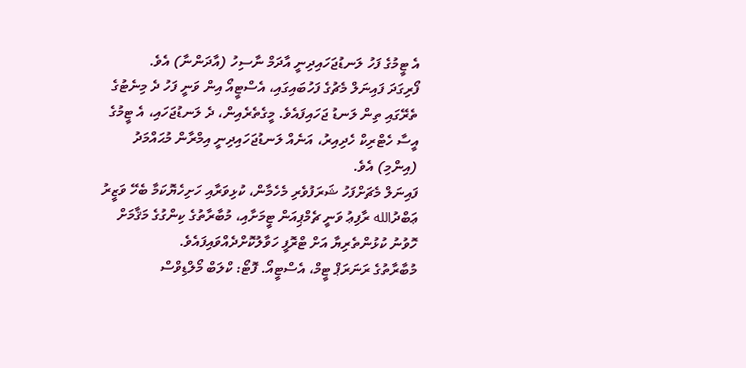އެ ޓީމުގެ ފަހު ލަނޑުޖަހައިދިނީ އާދަމް ނާސިހު (އާދަންނާ) އެވެ.
ފޯރިގަދަ ފައިނަލް މެޗުގެ ފަހުބައިގައި، އެސްޓީއޯ އިން ވަނީ ފަހު ދެ މިނެޓުގެ ތެރޭގައި ތިން ލަނޑު ޖަހައިފައެވެ. މީގެތެރެއިން، ދެ ލަނޑުޖަހައި، އެ ޓީމުގެ އީސާ ހެޓްރިކް ހެދިއިރު، އަނެއް ލަނޑުޖަހައިދިނީ އިމްރާން މުޙައްމަދު (އިންމި) އެވެ.
ފައިނަލް މެޗަށްފަހު ޝަރަފުވެރި މެހެމާން، ކުޅިވަރާއި ހަށިހެޔޮކަމާ ބެހޭ ވަޒީރު ޢަބްދުالله ރާފިޢު ވަނީ ޗެމްޕިއަން ޓީމަށާއި، މުބާރާތުގެ ކިންގުގެ މަޤާމަށް ހޮވުނު ކުޅުންތެރިޔާ އަށް ޓްރޮފީ ހަވާލުކޮށްދެއްވައިފައެވެ.
މުބާރާތުގެ ރަނަރަޕް ޓީމް، އެސްޓީއޯ. ފޮޓޯ: ކްލަބް މޯލްޑިވްސް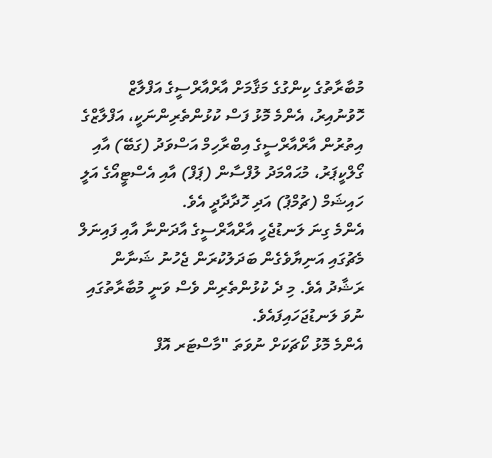މުބާރާތުގެ ކިންގުގެ މަޤާމަށް އާރްއާރްސީގެ އަފްލާޒް ހޮވުނުއިރު، އެންމެ މޮޅު ފަސް ކުޅުންތެރިންނަކީ، އަފްލާޒްގެ އިތުރުން އާރްއާރްސީގެ އިބްރާހިމް އަސްވަދު (ގަބޭ) އާއި ގޯލްކީޕަރު، މުޙައްމަދު ލުފްސާން (ޕަފް) އާއި އެސްޓީއޯގެ އަލީ ހައިޝަމް (ޗުމްޕު) އަދި ހޮދާދާދީ އެވެ.
އެންމެ ގިނަ ލަނޑުޖެހީ އާރްއާރްސީގެ އާދަންނާ އާއި ފައިނަލް މެޗުގައި އަނިޔާވެގެން ބަދަލުކުރަން ޖެހުނު ޝަނާން ރަޝާދު އެވެ. މި ދެ ކުޅުންތެރިން ވެސް ވަނީ މުބާރާތުގައި ނުވަ ލަނޑުޖަހައިފައެވެ.
އެންމެ މޮޅު ކޯޗަކަށް ނުވަތަ "މާސްޓަރ އޮފް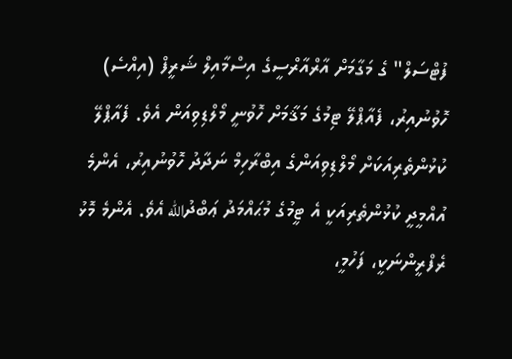ފުޓްސަލް" ގެ މަގާމަށް އާރްއާރްސީގެ އިސްމާއިލް ޝަރީފް (އިއްސެ) ހޮވުނުއިރު، ފެއާޕްލޭ ޓިމުގެ މަޤާމަށް ހޮވުނީ މޯލްޑިވިއަން އެވެ. ފެއާޕްލޭ ކުޅުންތެރިއަކަށް މޯލްޑިވިއަންގެ އިބްރާހިމް ނަދާދު ހޮވުނުއިރު، އެންމެ އުއްމީދީ ކުޅުންތެރިއަކީ އެ ޓީމުގެ މުޙައްމަދު ޢަބްދުالله އެވެ. އެންމެ މޮޅު ރެފްރީންނަކީ، ފަހުމީ،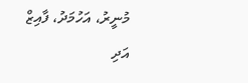މުނީރު، އަހުމަދު، ފާއިޒް އަދި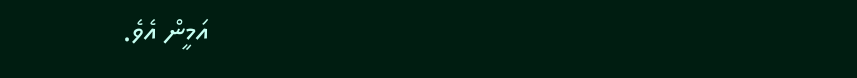އަމީން އެވެ.